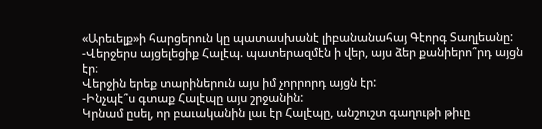«Արեւելք»ի հարցերուն կը պատասխանէ լիբանանահայ Գէորգ Տաղլեանը:
-Վերջերս այցելեցիք Հալէպ. պատերազմէն ի վեր, այս ձեր քանիերո՞րդ այցն էր։
Վերջին երեք տարիներուն այս իմ չորրորդ այցն էր:
-Ինչպէ՞ս գտաք Հալէպը այս շրջանին:
Կրնամ ըսել, որ բաւականին լաւ էր Հալէպը, անշուշտ գաղութի թիւը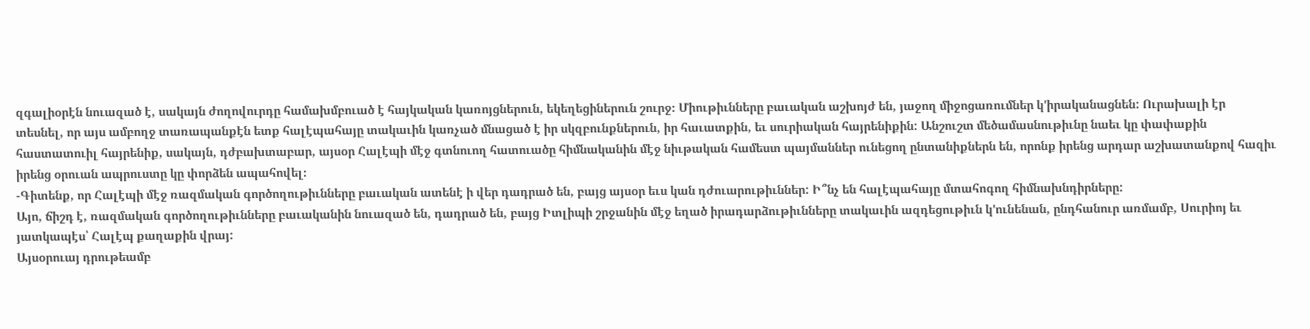զգալիօրէն նուազած է, սակայն ժողովուրդը համախմբուած է հայկական կառոյցներուն, եկեղեցիներուն շուրջ։ Միութիւնները բաւական աշխոյժ են, յաջող միջոցառումներ կ'իրականացնեն: Ուրախալի էր տեսնել, որ այս ամբողջ տառապանքէն ետք հալէպահայը տակաւին կառչած մնացած է իր սկզբունքներուն, իր հաւատքին, եւ սուրիական հայրենիքին: Անշուշտ մեծամասնութիւնը նաեւ կը փափաքին հաստատուիլ հայրենիք, սակայն, դժբախտաբար, այսօր Հալէպի մէջ գտնուող հատուածը հիմնականին մէջ նիւթական համեստ պայմաններ ունեցող ընտանիքներն են, որոնք իրենց արդար աշխատանքով հազիւ իրենց օրուան ապրուստը կը փորձեն ապահովել։
-Գիտենք, որ Հալէպի մէջ ռազմական գործողութիւնները բաւական ատենէ ի վեր դադրած են, բայց այսօր եւս կան դժուարութիւններ: Ի՞նչ են հալէպահայը մտահոգող հիմնախնդիրները:
Այո, ճիշդ է, ռազմական գործողութիւնները բաւականին նուազած են, դադրած են, բայց Իտլիպի շրջանին մէջ եղած իրադարձութիւնները տակաւին ազդեցութիւն կ'ունենան, ընդհանուր առմամբ, Սուրիոյ եւ յատկապէս՝ Հալէպ քաղաքին վրայ:
Այսօրուայ դրութեամբ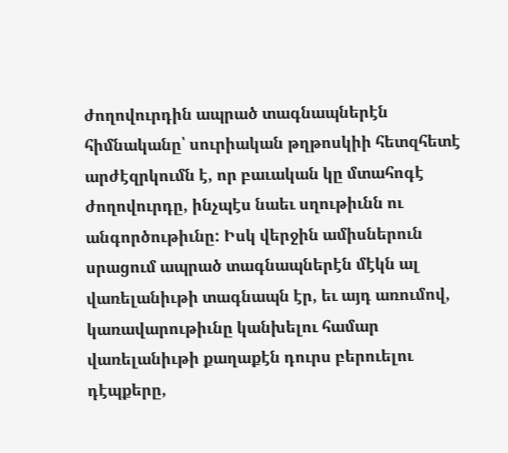ժողովուրդին ապրած տագնապներէն հիմնականը՝ սուրիական թղթոսկիի հետզհետէ արժէզրկումն է, որ բաւական կը մտահոգէ ժողովուրդը, ինչպէս նաեւ սղութիւնն ու անգործութիւնը: Իսկ վերջին ամիսներուն սրացում ապրած տագնապներէն մէկն ալ վառելանիւթի տագնապն էր, եւ այդ առումով, կառավարութիւնը կանխելու համար վառելանիւթի քաղաքէն դուրս բերուելու դէպքերը,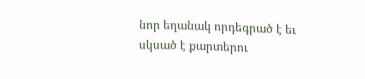նոր եղանակ որդեգրած է եւ սկսած է քարտերու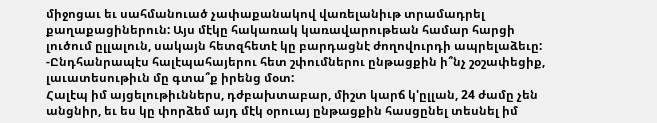միջոցաւ եւ սահմանուած չափաքանակով վառելանիւթ տրամադրել քաղաքացիներուն: Այս մէկը հակառակ կառավարութեան համար հարցի լուծում ըլլալուն, սակայն հետզհետէ կը բարդացնէ ժողովուրդի ապրելաձեւը:
-Ընդհանրապէս հալէպահայերու հետ շփումներու ընթացքին ի՞նչ շօշափեցիք, լաւատեսութիւն մը գտա՞ք իրենց մօտ:
Հալէպ իմ այցելութիւններս, դժբախտաբար, միշտ կարճ կ'ըլլան, 24 ժամը չեն անցնիր, եւ ես կը փորձեմ այդ մէկ օրուայ ընթացքին հասցընել տեսնել իմ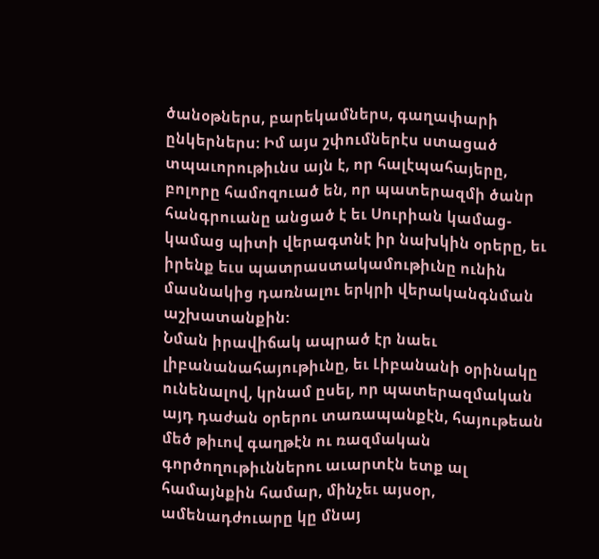ծանօթներս, բարեկամներս, գաղափարի ընկերներս: Իմ այս շփումներէս ստացած տպաւորութիւնս այն է, որ հալէպահայերը, բոլորը համոզուած են, որ պատերազմի ծանր հանգրուանը անցած է եւ Սուրիան կամաց-կամաց պիտի վերագտնէ իր նախկին օրերը, եւ իրենք եւս պատրաստակամութիւնը ունին մասնակից դառնալու երկրի վերականգնման աշխատանքին:
Նման իրավիճակ ապրած էր նաեւ լիբանանահայութիւնը, եւ Լիբանանի օրինակը ունենալով, կրնամ ըսել, որ պատերազմական այդ դաժան օրերու տառապանքէն, հայութեան մեծ թիւով գաղթէն ու ռազմական գործողութիւններու աւարտէն ետք ալ համայնքին համար, մինչեւ այսօր, ամենադժուարը կը մնայ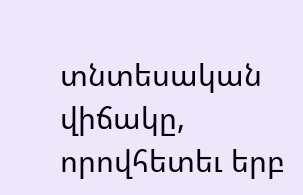տնտեսական վիճակը, որովհետեւ երբ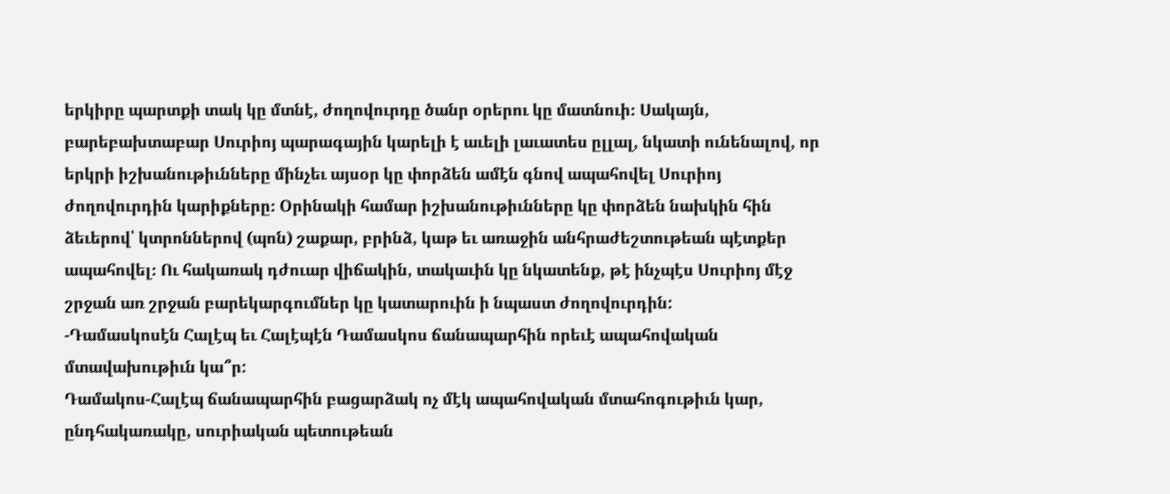երկիրը պարտքի տակ կը մտնէ, ժողովուրդը ծանր օրերու կը մատնուի։ Սակայն, բարեբախտաբար Սուրիոյ պարագային կարելի է աւելի լաւատես ըլլալ, նկատի ունենալով, որ երկրի իշխանութիւնները մինչեւ այսօր կը փորձեն ամէն գնով ապահովել Սուրիոյ ժողովուրդին կարիքները։ Օրինակի համար իշխանութիւնները կը փորձեն նախկին հին ձեւերով՝ կտրոններով (պոն) շաքար, բրինձ, կաթ եւ առաջին անհրաժեշտութեան պէտքեր ապահովել։ Ու հակառակ դժուար վիճակին, տակաւին կը նկատենք, թէ ինչպէս Սուրիոյ մէջ շրջան առ շրջան բարեկարգումներ կը կատարուին ի նպաստ ժողովուրդին:
-Դամասկոսէն Հալէպ եւ Հալէպէն Դամասկոս ճանապարհին որեւէ ապահովական մտավախութիւն կա՞ր:
Դամակոս-Հալէպ ճանապարհին բացարձակ ոչ մէկ ապահովական մտահոգութիւն կար, ընդհակառակը, սուրիական պետութեան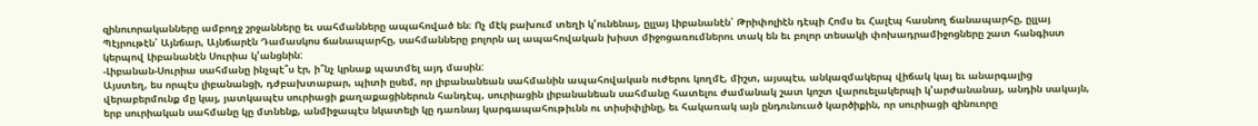զինուորականները ամբողջ շրջանները եւ սահմանները ապահոված են։ Ոչ մէկ բախում տեղի կ'ունենայ, ըլլայ Լիբանանէն՝ Թրիփոլիէն դէպի Հոմս եւ Հալէպ հասնող ճանապարհը, ըլլայ Պէյրութէն՝ Այնճար, Այնճարէն Դամասկոս ճանապարհը, սահմանները բոլորն ալ ապահովական խիստ միջոցառումներու տակ են եւ բոլոր տեսակի փոխադրամիջոցները շատ հանգիստ կերպով Լիբանանէն Սուրիա կ'անցնին:
-Լիբանան-Սուրիա սահմանը ինչպէ՞ս էր, ի՞նչ կրնաք պատմել այդ մասին:
Այստեղ, ես որպէս լիբանանցի, դժբախտաբար, պիտի ըսեմ, որ լիբանանեան սահմանին ապահովական ուժերու կողմէ, միշտ, այսպէս, անկազմակերպ վիճակ կայ եւ անարգալից վերաբերմունք մը կայ, յատկապէս սուրիացի քաղաքացիներուն հանդէպ, սուրիացին լիբանանեան սահմանը հատելու ժամանակ շատ կոշտ վարուելակերպի կ'արժանանայ, անդին սակայն, երբ սուրիական սահմանը կը մտնենք, անմիջապէս նկատելի կը դառնայ կարգապահութիւնն ու տիսիփլինը, եւ հակառակ այն ընդունուած կարծիքին, որ սուրիացի զինուորը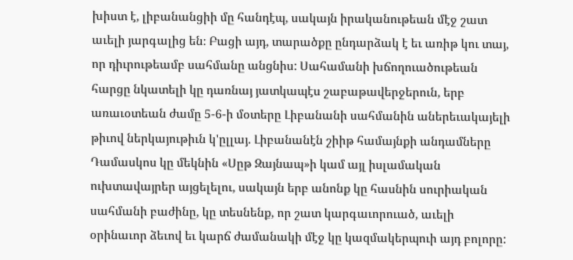խիստ է, լիբանանցիի մը հանդէպ, սակայն իրականութեան մէջ շատ աւելի յարգալից են։ Բացի այդ, տարածքը ընդարձակ է եւ առիթ կու տայ, որ դիւրութեամբ սահմանը անցնիս: Սահամանի խճողուածութեան հարցը նկատելի կը դառնայ յատկապէս շաբաթավերջերուն, երբ առաւօտեան ժամը 5-6-ի մօտերը Լիբանանի սահմանին աներեւակայելի թիւով ներկայութիւն կ'ըլլայ. Լիբանանէն շիիթ համայնքի անդամները Դամասկոս կը մեկնին «Սըթ Զայնապ»ի կամ այլ իսլամական ուխտավայրեր այցելելու, սակայն երբ անոնք կը հասնին սուրիական սահմանի բաժինը, կը տեսնենք, որ շատ կարգաւորուած, աւելի օրինաւոր ձեւով եւ կարճ ժամանակի մէջ կը կազմակերպուի այդ բոլորը: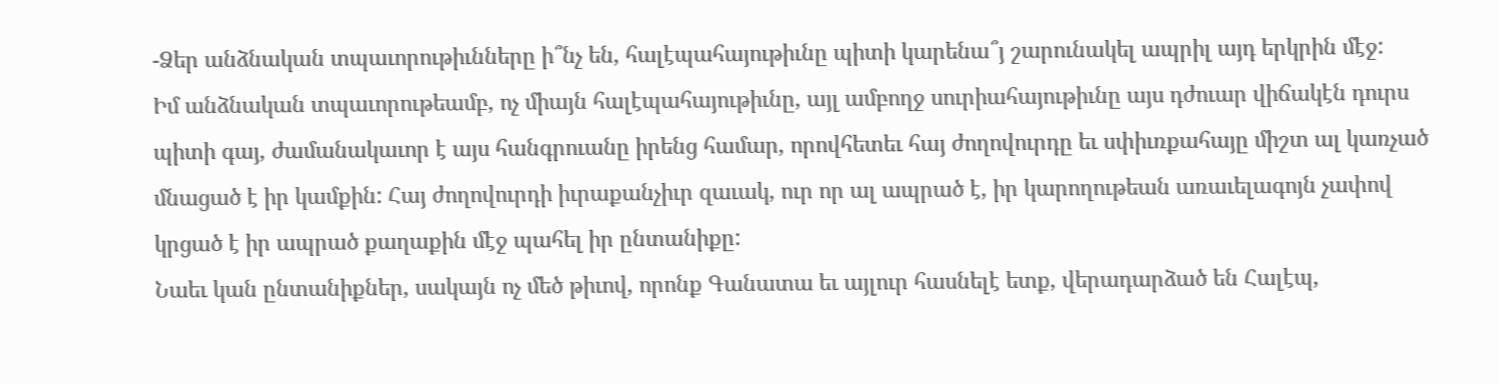-Ձեր անձնական տպաւորութիւնները ի՞նչ են, հալէպահայութիւնը պիտի կարենա՞յ շարունակել ապրիլ այդ երկրին մէջ:
Իմ անձնական տպաւորութեամբ, ոչ միայն հալէպահայութիւնը, այլ ամբողջ սուրիահայութիւնը այս դժուար վիճակէն դուրս պիտի գայ, ժամանակաւոր է այս հանգրուանը իրենց համար, որովհետեւ հայ ժողովուրդը եւ սփիւռքահայը միշտ ալ կառչած մնացած է իր կամքին: Հայ ժողովուրդի իւրաքանչիւր զաւակ, ուր որ ալ ապրած է, իր կարողութեան առաւելագոյն չափով կրցած է իր ապրած քաղաքին մէջ պահել իր ընտանիքը:
Նաեւ կան ընտանիքներ, սակայն ոչ մեծ թիւով, որոնք Գանատա եւ այլուր հասնելէ ետք, վերադարձած են Հալէպ,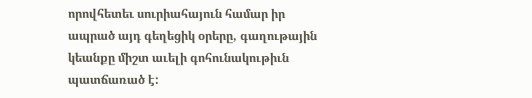որովհետեւ սուրիահայուն համար իր ապրած այդ գեղեցիկ օրերը, գաղութային կեանքը միշտ աւելի գոհունակութիւն պատճառած է: